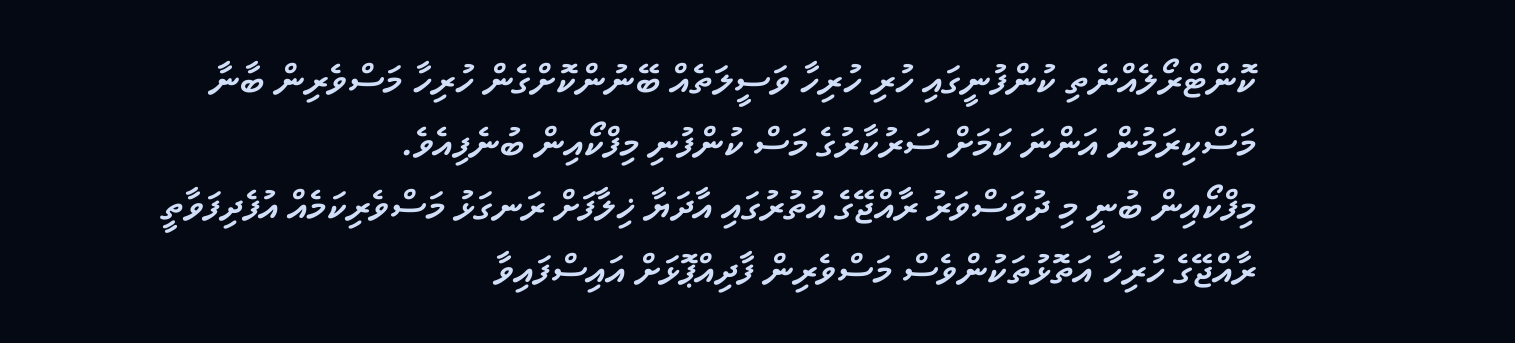ކޮންޓްރޯލެއްނެތި ކުންފުނީގައި ހުރި ހުރިހާ ވަސީލަތެއް ބޭނުންކޮށްގެން ހުރިހާ މަސްވެރިން ބާނާ މަސްކިރަމުން އަންނަ ކަމަށް ސަރުކާރުގެ މަސް ކުންފުނި މިފްކޯއިން ބުނެފިއެވެ.
މިފްކޯއިން ބުނީ މި ދުވަސްވަރު ރާއްޖޭގެ އުތުރުގައި އާދަޔާ ޚިލާފަށް ރަނގަޅު މަސްވެރިކަމެއް އުފެދިފަވާތީ ރާއްޖޭގެ ހުރިހާ އަތޮޅުތަކުންވެސް މަސްވެރިން ފާދިއްޕޮޅަށް އައިސްފައިވާ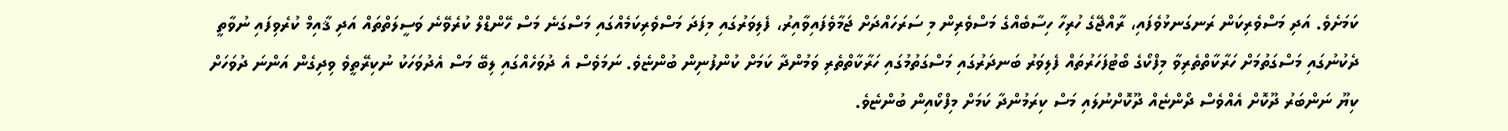ކަމަށެވެ. އަދި މަސްވެރިކަން ރަނގަނޅުވެފައި، ރާއްޖޭގެ ހުރިހާ ހިސާބެއްގެ މަސްވެރިން މި ސަރަހައްދަށް ޖަމާވެފައިވާއިރު، ފެލިވަރުގައި މިފަދަ މަސްވެރިކަމެއްގައި މަސްގަނެ މަސް ހޭންޑްލް ކުރެވޭނެ ވަސީލަތްތައް އަދި ޤާއިމް ކުރެވިފައި ނުވާތީ ދެކުނުގައި މަސްގަތުމަށް ހަރާކާތްތެރިވާ މިފްކޯގެ ބޯޓުފަހަރުތައް ފެލިވަރު ބަނދަރުގައި މަސްގަތުމުގައި ހަރާކާތްތެރި ވަމުންދާ ކަމަށް ކުންފުނިން ބުންޏެވެ. ނަމަވެސް އެ ދުވަހެއްގައި ލިބޭ މަސް އެދުވަހަކު ނުކިރޭތީވެ ވިދިގެން އަންނަ ދުވަހަށް ކިޔޫ ނަންބަރު ދޫކޮށް އެއްވެސް ދޯންޏެއް ދޫކޮށްނުލައި މަސް ކިރަމުންދާ ކަމަށް މިފްކޯއިން ބުންޏެވެ.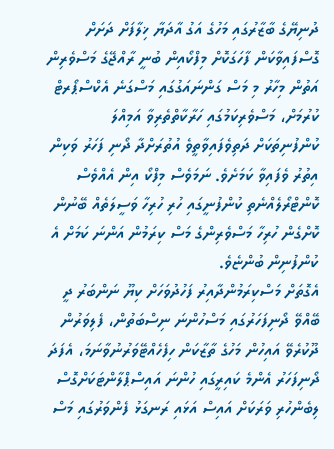ދުނިޔޭގެ ބާޒާރުގައި މަހުގެ އަގު އާދަޔާ ޚިލާފަށް ދަށަށް ގޮސްފައިވާކަން ފާހަގަކޮށް މިފްކޯއިން ބުނީ ރާއްޖޭގެ މަސްވެރިން އަތުން މިހާރު މި މަސް ގަންނައަގުގައި މަސްގަނެ އެކްސްޕޯރޓް ކުރުމަށް، މަސްވެރިކަމުގައި ހަރާކާތްތެރިވާ އަމިއްލަ ކުންފުނިތަކަށް ދަތިވެފައިވާތީވެ އުތުރަށްދާ ދޯނި ފަހަރު ވަކިން އިތުރު ވެފައިވާ ކަމަށެވެ. ނަމަވެސް މިފްކޯ އިން އެއްވެސް ކޮންޓްރޯލެއްނެތި ކުންފުނީގައި ހުރި ހުރިހާ ވަސީލަތެއް ބޭނުން ކޮށްގެން ހުރިހާ މަސްވެރިންގެ މަސް ކިރަމުން އަންނަ ކަމަށް އެ ކުންފުނިން ބުންޏެވެ.
އެގޮތަށް މަސްކިރަމުންދާއިރު ފަހުދުވަހަށް ކިޔޫ ނަންބަރު ދީ ބޭއްވޭ ދޯނިފަހަރުގައި މަސްހުންނަ ނިސްބަތުން، ފެލިވަރުން ދޫކުރެވޭ އައިހުން މަހުގެ ތާޒާކަން ހިފެހެއްޓޭވަރުނުވާނަމަ، އެފަދަ ދޯނިފަހަރު އެންމެ ކައިރީގައި ހުންނަ އައިސްޕްލާންޓަކަށްގޮސް ލިބެންހުރި ވަރަކަށް އައިސް އަޅައި ރަނގަޅު ފެންވަރުގައި މަސް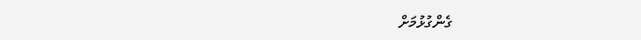ގެންގުޅުމަށް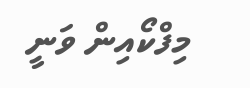މިފްކޯއިން ވަނީ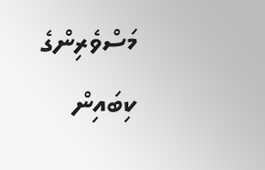މަސްވެރިންގެ ކިބައިން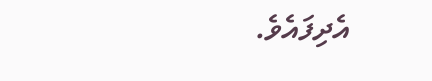އެދިފައެވެ.